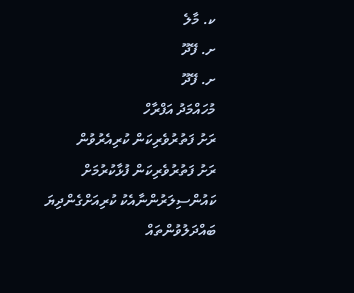ކ. މާލެ
ށ. ފޭދޫ
ށ. ފޭދޫ
މުހައްމަދު އަފްރާހް
ރަށު ފަތުރުވެރިކަން ކުރިއެރުވުން
ރަށު ފަތުރުވެރިކަން ފުޅާކުރުމަށް ކައުންސިލަރުންނާއެކު ކުރިއަށްގެންދިޔަ ބައްދަލުވުންތައް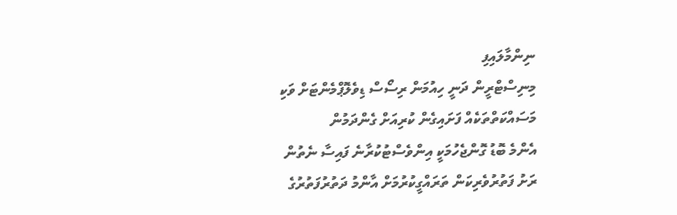ނިންމާލައިފި
މިނިސްޓްރީން ދަނީ ހިއުމަން ރިސޯސް ޑިވެލޮޕްމެންޓަށް ވަކި މަސައްކަތްތަކެއް ފަށައިގެން ކުރިއަށް ގެންދަމުން
އެންމެ ބޮޑު ގޮންޖެހުމަކީ އިންވެސްޓުކުރާނެ ފައިސާ ނެތުން
ރަށު ފަތުރުވެރިކަން ތަރައްގީކުރުމަށް އާންމު ދަތުރުފަތުރުގެ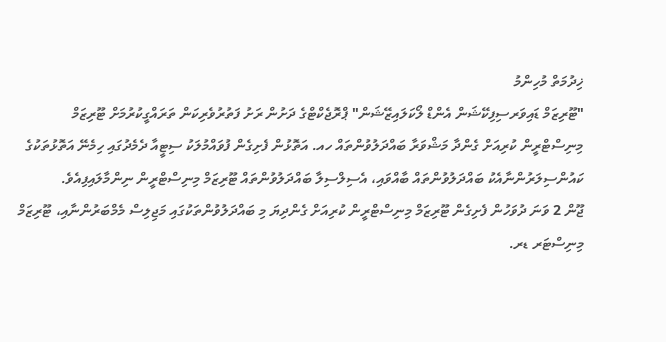ޚިދުމަތް މުހިންމު
"ޓޫރިޒަމް ޑައިވަރސިފިކޭޝަން އެންޑް ލޯކަލައިޒޭޝަން" ޕްރޮޖެކްޓްގެ ދަށުން ރަށު ފަތުރުވެރިކަން ތަރައްގީކުރުމަށް ޓޫރިޒަމް މިނިސްޓްރީން ކުރިއަށް ގެންދާ މަޝްވަރާ ބައްދަލުވުންތައް ހއ. އަތޮޅުން ފެށިގެން ފުވައްމުލަކު ސިޓީއާ ދެމެދުގައި ހިމެނޭ އަތޮޅުތަކުގެ ކައުންސިލަރުންނާއެކު ބައްދަލުވުންތައް ބާއްވައި، އެސިލްސިލާ ބައްދަލުވުންތައް ޓޫރިޒަމް މިނިސްޓްރީން ނިންމާލައިފިއެވެ.
ޖޫން 2 ވަނަ ދުވަހުން ފެށިގެން ޓޫރިޒަމް މިނިސްޓްރީން ކުރިއަށް ގެންދިޔަ މި ބައްދަލުވުންތަކުގައި މަޖިލިސް މެމްބަރުންނާއި، ޓޫރިޒަމް މިނިސްޓަރ ޑރ.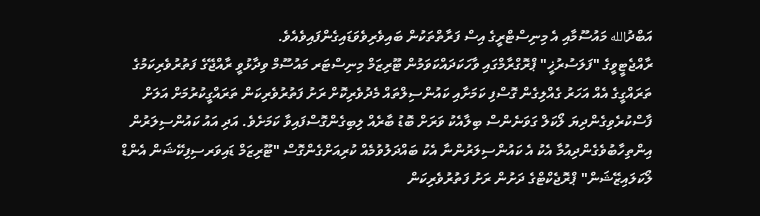އަބްދުالله މައުސޫމާއި އެ މިނިސްޓްރީގެ އިސް ފަރާތްތަކުން ބައިވެރިވެވަޑައިގެންފައިވެއެވެ.
ރާއްޖެޓީވީގެ "ފަލަސުރުޚީ" ޕްރޮގްރާމްގައި ވާހަކަދައްކަވަމުން ޓޫރިޒަމް މިނިސްޓަރ މައުސޫމް ވިދާޅުވީ ރާއްޖޭގެ ފަތުރުވެރިކަމުގެ ތަރައްގީގެ އެއް އަހަރު ގެއްލިގެން ގޮސްފި ކަމަށާއި ކައުންސިލްތައް މެދުވެރިކޮށް ރަށު ފަތުރުވެރިކަން ތަރައްގީކުރުމަށް އަލަށް ފާސްކުރެވިގެންދިޔަ ލޯކަލް ގަވަނެންސް ބިލާއެކު ވަރަށް ބޮޑު ބާރެއް ލިބިގެންގޮސްފައިވާ ކަމަށެވެ. އަދި އައު ކައުންސިލަރުން އިންތިހާބުވެގެންދިއުމާ އެކު އެ ކައުންސިލަރުންނާ އެކު ބައްދަލުވުމެއް ކުރިއަށްގެންގޮސް "ޓޫރިޒަމް ޑައިވަރސިފިކޭޝަން އެންޑް ލޯކަލައިޒޭޝަން" ޕްރޮޖެކްޓްގެ ދަށުން ރަށު ފަތުރުވެރިކަން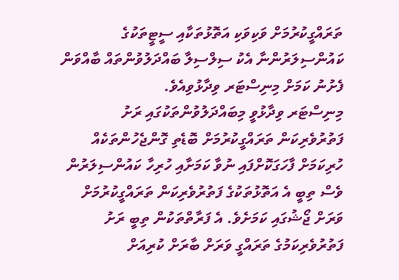ތަރައްގީކުރުމަށް ވަކިވަކި އަތޮޅުތަކާއި ސީޓީތަކުގެ ކައުންސިލަރުންނާ އެކު ސިލްސިލާ ބައްދަލުވުންތައް ބާއްވަން ފެށުނު ކަމަށް މިނިސްޓަރ ވިދާޅުވިއެވެ.
މިނިސްޓަރ ވިދާޅުވީ މިބައްދަލުވުންތަކުގައި ރަށު ފަތުރުވެރިކަން ތަރައްގީކުރުމަށް ބޮޑެތި ގޮންޖެހުންތަކެއް ހުރިކަމަށް ފާހަގަކޮށްފައި ނުވާ ކަމަށާއި ހުރިހާ ކައުންސިލަރުން ވެސް ތިބީ އެ އަތޮޅުތަކުގެ ފަތުރުވެރިކަން ތަރައްގީކުރުމަށް ވަރަށް ޖޯޝުގައި ކަމަށެވެ. އެ ފަރާތްތަކުން ތިބީ ރަށު ފަތުރުވެރިކަމުގެ ތަރައްގީ ވަރަށް ބާރަށް ކުރިއަށް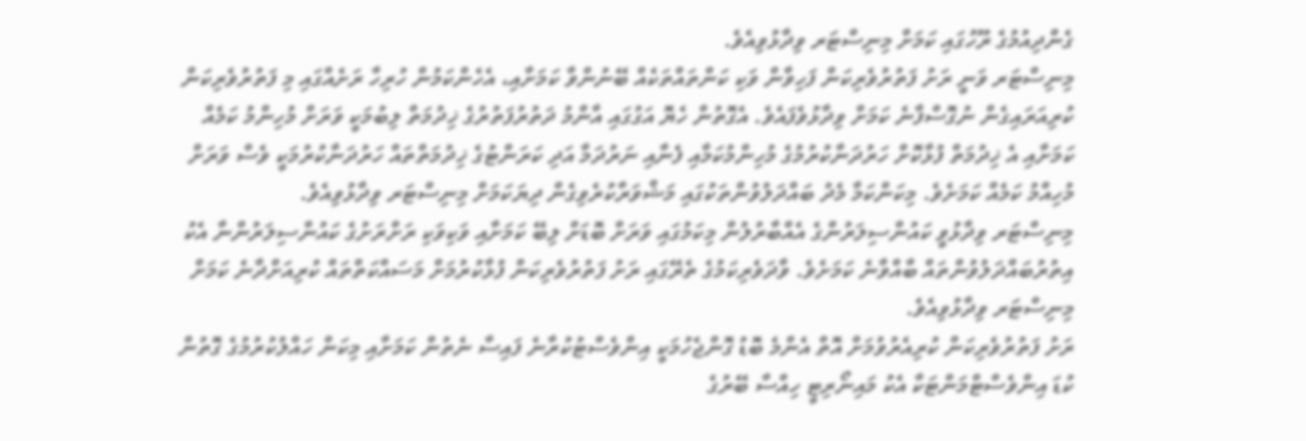ގެންދިއުމުގެ ރޫހުގައި ކަމަށް މިނިސްޓަރ ވިދާޅުވިއެވެ.
މިނިސްޓަރ ވަނީ ރަށު ފަތުރުވެރިކަން ފަހިވާން ވަކި ކަންތައްތަކެއް ބޭނުންވާ ކަމަށާއި، އެހެންކަމުން ހުރިހާ ރަށެއްގައި މި ފަތުރުވެރިކަން ކުރިއަރައިގެން ނުގޮސްފާނެ ކަމަށް ވިދާޅުވެފައެވެ. އެގޮތުން ހެޔޮ އަގުގައި އާންމު ދަތުރުފަތުރުގެ ޚިދުމަތް ލިބުމަކީ ވަރަށް މުހިންމު ކަމެއް ކަމަށާއި އެ ޚިދުމަތް ފުޅާކޮށް ހަރުދަނާކުރުމުގެ މުހިންމުކަމާއި ފެނާއި ނަރުދަމާ އަދި ކަރަންޓުގެ ޚިދުމަތްތައް ހަރުދަނާކުރުމަކީ ވެސް ވަރަށް މުހިއްމު ކަމެއް ކަމަށެވެ. މިކަންކަމާ މެދު ބައްދަލުވުންތަކުގައި މަޝްވަރާކުރެވިގެން ދިޔަކަމަށް މިނިސްޓަރ ވިދާޅުވިއެވެ.
މިނިސްޓަރ ވިދާޅުވީ ކައުންސިލަރުންގެ އެއްބާރުލުން މިކަމުގައި ވަރަށް ބޮޑަށް ލިބޭ ކަމަށާއި ވަކިވަކި ރަށްރަށުގެ ކައުންސިލަރުންނާ އެކު އިތުރުބައްދަލުވުންތައް ބާއްވާނެ ކަމަށެވެ. ވާދަވެރިކަމުގެ ތެރޭގައި ރަށު ފަތުރުވެރިކަން ފުޅާކުރުމަށް މަސައްކަތްތައް ކުރިއަށްދާނެ ކަމަށް މިނިސްޓަރ ވިދާޅުވިއެވެ.
ރަށު ފަތުރުވެރިކަން ކުރިއެރުވުމަށް އޮތް އެންމެ ބޮޑު ގޮންޖެހުމަކީ އިންވެސްޓުކުރާނެ ފައިސާ ނެތުން ކަމަށާއި މިކަން ހައްލުކުރުމުގެ ގޮތުން ކުޑަ އިންވެސްޓްމަންޓަކާ އެކު މައިނޯރިޓީ ހިއްސާ ބޭރުގެ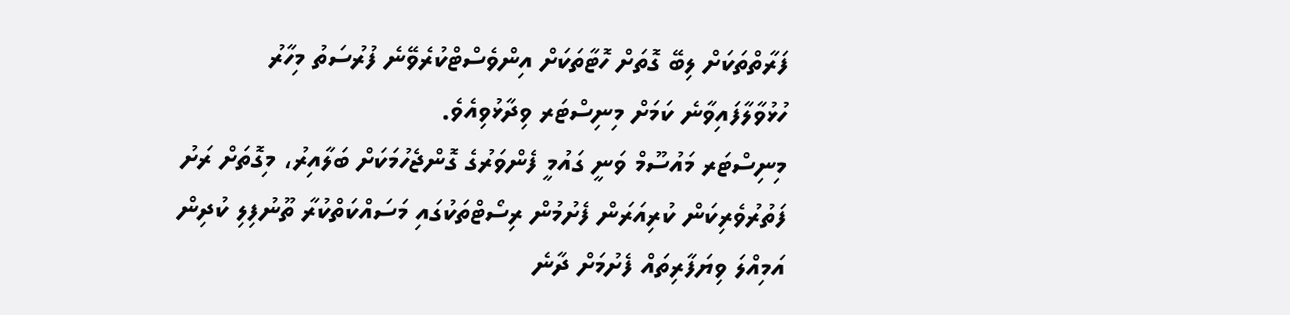ފަރާތްތަކަށް ލިބޭ ގޮތަށް ހޮޓާތަކަށް އިންވެސްޓްކުރެވޭނެ ފުރުސަތު މިހާރު ހުޅުވާލާފައިވާނެ ކަމަށް މިނިސްޓަރ ވިދާޅުވިއެވެ.
މިނިސްޓަރ މައުސޫމް ވަނީ ގައުމީ ފެންވަރުގެ ގޮންޖެހުމަކަށް ބަލާއިރު، މިގޮތަށް ރަށު ފަތުރުވެރިކަން ކުރިއަރަން ފެށުމުން ރިސޯޓްތަކުގައި މަސައްކަތްކުރާ ތޫނުފިލި ކުދިން އަމިއްލަ ވިޔަފާރިތައް ފެށުމަށް ދާނެ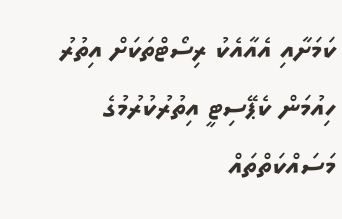ކަމަށާއި އެއާއެކު ރިސޯޓްތަކަށް އިތުރު ހިއުމަން ކެޕޭސިޓީ އިތުރުކުރުމުގެ މަސައްކަތްތައް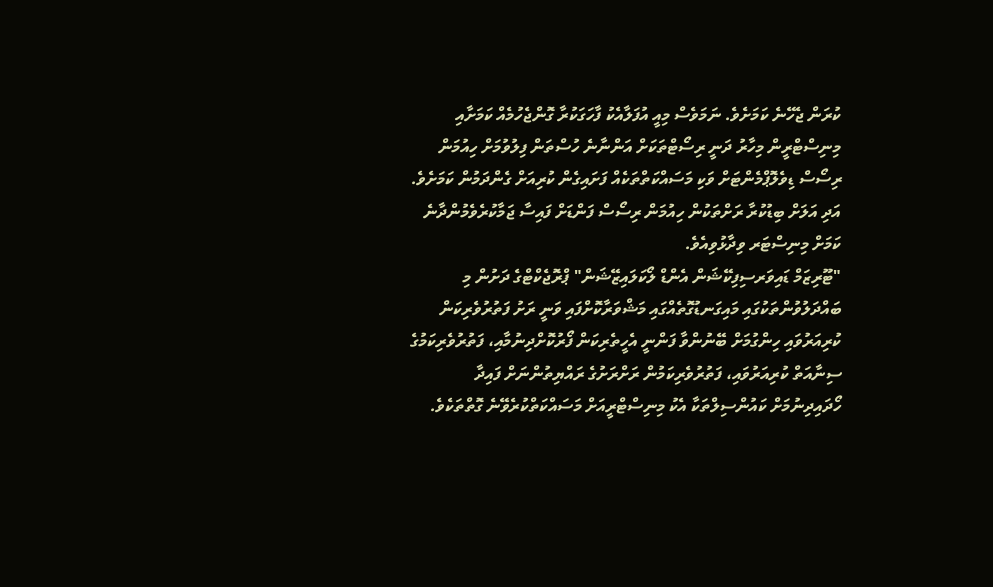ކުރަން ޖެހޭނެ ކަމަށެވެ. ނަމަވެސް މިއީ އުފަލާއެކު ފާހަގަކުރާ ގޮންޖެހުމެއް ކަމަށާއި މިނިސްޓްރީން މިހާރު ދަނީ ރިސޯޓްތަކަށް އަންނާނެ ހުސްތަން ފިލުވުމަށް ހިއުމަން ރިސޯސް ޑިވެލޮޕްމެންޓަށް ވަކި މަސައްކަތްތަކެއް ފަށައިގެން ކުރިއަށް ގެންދަމުން ކަމަށެވެ. އަދި އަލަށް ބިޑުކުރާ ރަށްތަކުން ހިއުމަން ރިސޯސް ފަންޑަށް ފައިސާ ޖަމާކުރެވެމުންދާނެ ކަމަށް މިނިސްޓަރ ވިދާޅުވިއެވެ.
"ޓޫރިޒަމް ޑައިވަރސިފިކޭޝަން އެންޑް ލޯކަލައިޒޭޝަން" ޕްރޮޖެކްޓްގެ ދަށުން މި ބައްދަލުވުންތަކުގައި މައިގަނޑުގޮތެއްގައި މަޝްވަރާކޮށްފައި ވަނީ ރަށު ފަތުރުވެރިކަން ކުރިއަރުވައި ހިންގުމަށް ބޭނުންވާ ފަންނީ އެހީތެރިކަން ފޯރުކޮށްދިނުމާއި، ފަތުރުވެރިކަމުގެ ސިނާއަތް ކުރިއަރުވައި، ފަތުރުވެރިކަމުން ރަށްރަށުގެ ރައްޔިތުންނަށް ފައިދާ ހޯދައިދިނުމަށް ކައުންސިލްތަކާ އެކު މިނިސްޓްރީއަށް މަސައްކަތްކުރެވޭނެ ގޮތްތަކެވެ.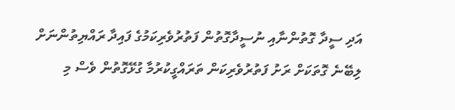އަދި ސީދާ ގޮތުންނާއި ނުސީދާގޮތުން ފަތުރުވެރިކަމުގެ ފައިދާ ރައްޔިތުންނަށް ލިބޭނެ ގޮތަކަށް ރަށު ފަތުރުވެރިކަން ތަރައްގީކުރުމާ ގުޅޭގޮތުން ވެސް މި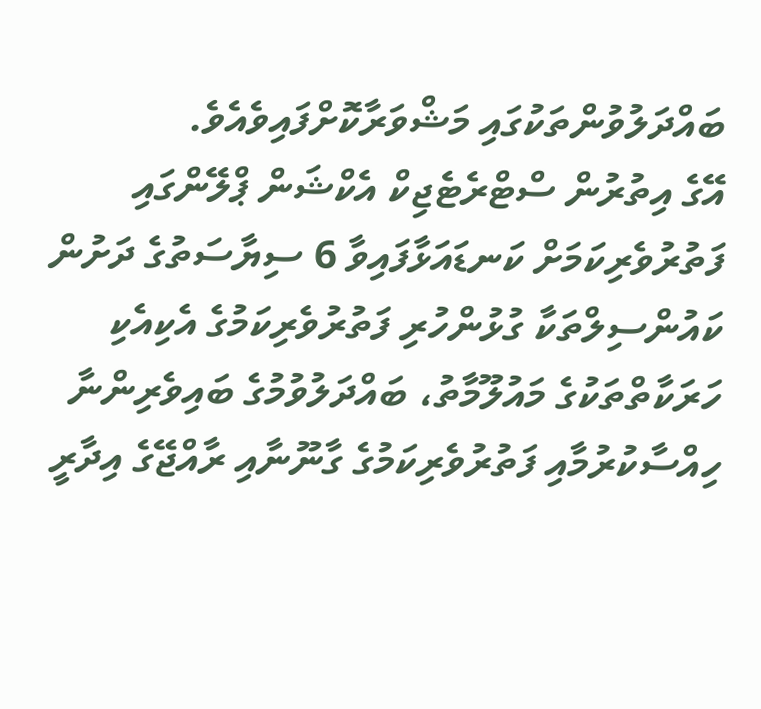ބައްދަލުވުންތަކުގައި މަޝްވަރާކޮށްފައިވެއެވެ.
އޭގެ އިތުރުން ސްޓްރެޓެޖިކް އެކްޝަން ޕްލޭންގައި ފަތުރުވެރިކަމަށް ކަނޑައަޅާފައިވާ 6 ސިޔާސަތުގެ ދަށުން ކައުންސިލްތަކާ ގުޅުންހުރި ފަތުރުވެރިކަމުގެ އެކިއެކި ހަރަކާތްތަކުގެ މައުލޫމާތު، ބައްދަލުވުމުގެ ބައިވެރިންނާ ހިއްސާކުރުމާއި ފަތުރުވެރިކަމުގެ ގާނޫނާއި ރާއްޖޭގެ އިދާރީ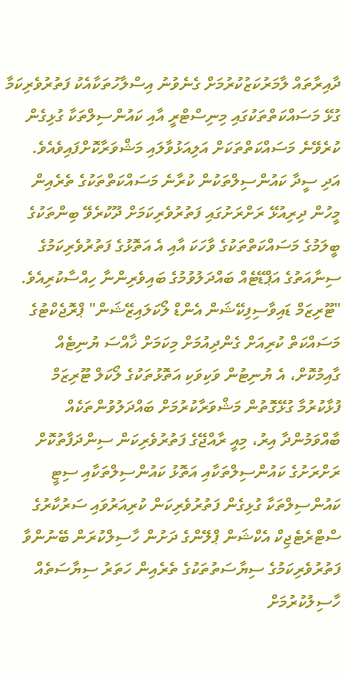ދާއިރާތައް ލާމަރުކަޒުކުރުމަށް ގެނެވުނު އިސްލާހުތަކާއެކު ފަތުރުވެރިކަމާ ގުޅޭ މަސައްކަތްތަކުގައި މިނިސްޓްރީ އާއި ކައުންސިލްތަކާ ގުޅިގެން ކުރެވޭނެ މަސައްކަތްތަކަށް އަލިއަޅުވާލައި މަޝްވަރާކޮށްފައިވެއެވެ.
އަދި ސީދާ ކައުންސިލްތަކުން ކުރާނެ މަސައްކަތްތަކުގެ ތެރެއިން މީހުން ދިރިއުޅޭ ރަށްރަށުގައި ފަތުރުވެރިކަމަށް ދޫކުރެވޭ ބިންތަކުގެ ބީލަމުގެ މަސައްކަތްތަކުގެ ވާހަކަ އާއި އެ އަތޮޅުގެ ފަތުރުވެރިކަމުގެ ސިނާއަތުގެ އަޕްޑޭޓެއް ބައްދަލުވުމުގެ ބައިވެރިންނާ ހިއްސާކުރިއެވެ.
"ޓޫރިޒަމް ޑައިވާސިފިކޭޝަން އެންޑް ލޯކަލައިޒޭޝަން" ޕްރޮޖެކްޓުގެ މަސައްކަތް ކުރިއަށް ގެންދިއުމަށް މިކަމަށް ޚާއްސަ ޔުނިޓެއް ގާއިމުކޮށް، އެ ޔުނިޓުން ވަކިވަކި އަތޮޅުތަކުގެ ލޯކަލް ޓޫރިޒަމް ފުޅާކުރުމާ ގުޅޭގޮތުން މަޝްވަރާކުރުމަށް ބައްދަލުވުންތަކެއް ބާއްވަމުންދާ އިރު، މިއީ ރާއްޖޭގެ ފަތުރުވެރިކަން ސިންދަފާތުކޮށް ރަށްރަށުގެ ކައުންސިލްތަކާއި އަތޮޅު ކައުންސިލްތަކާއި ސިޓީ ކައުންސިލްތަކާ ގުޅިގެން ފަތުރުވެރިކަން ކުރިއަރުވައި ސަރުކާރުގެ ސްޓްރެޓެޖިކް އެކްޝަން ޕްލޭންގެ ދަށުން ހާސިލްކުރަން ބޭނުންވާ ފަތުރުވެރިކަމުގެ ސިޔާސަތުތަކުގެ ތެރެއިން ހަތަރު ސިޔާސަތެއް ހާސިލުކުރުމަށް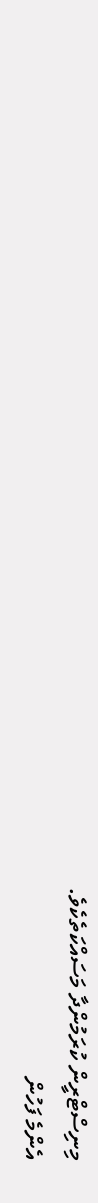މިނިސްޓްރީން ކުރަމުންދާ މަސައްކަތެކެވެ.
އެންމެ ފަހުން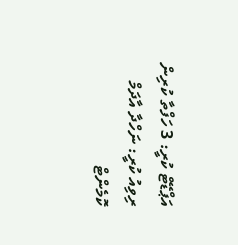އަޕްޑޭޓް ކުރީ: 3 ހަފްތާ ކުރިން
ރިވިއު ކުރީ: ނަހްދާ އާދަމް
ކޮމެންޓް